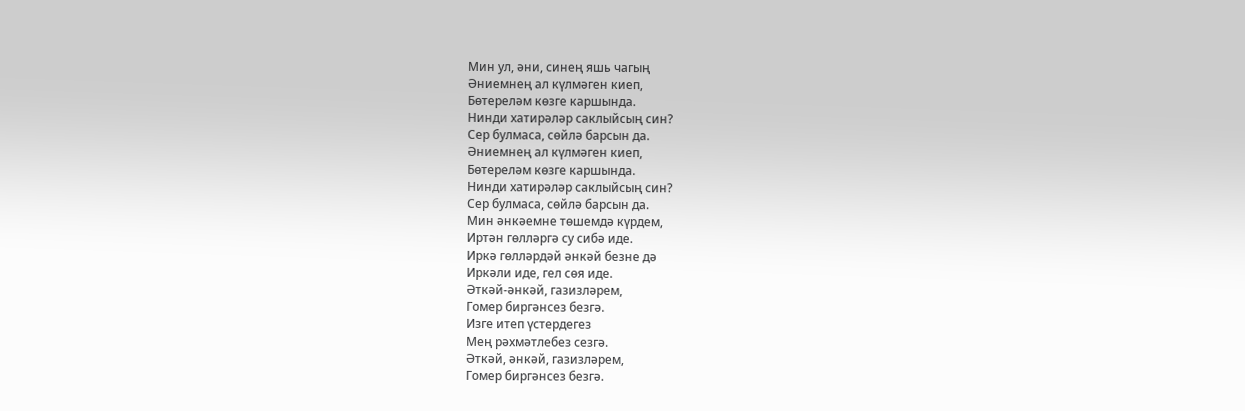Мин ул, әни, синең яшь чагың
Әниемнең ал күлмәген киеп,
Бөтереләм көзге каршында.
Нинди хатирәләр саклыйсың син?
Сер булмаса, сөйлә барсын да.
Әниемнең ал күлмәген киеп,
Бөтереләм көзге каршында.
Нинди хатирәләр саклыйсың син?
Сер булмаса, сөйлә барсын да.
Мин әнкәемне төшемдә күрдем,
Иртән гөлләргә су сибә иде.
Иркә гөлләрдәй әнкәй безне дә
Иркәли иде, гел сөя иде.
Әткәй-әнкәй, газизләрем,
Гомер биргәнсез безгә.
Изге итеп үстердегез
Мең рәхмәтлебез сезгә.
Әткәй, әнкәй, газизләрем,
Гомер биргәнсез безгә.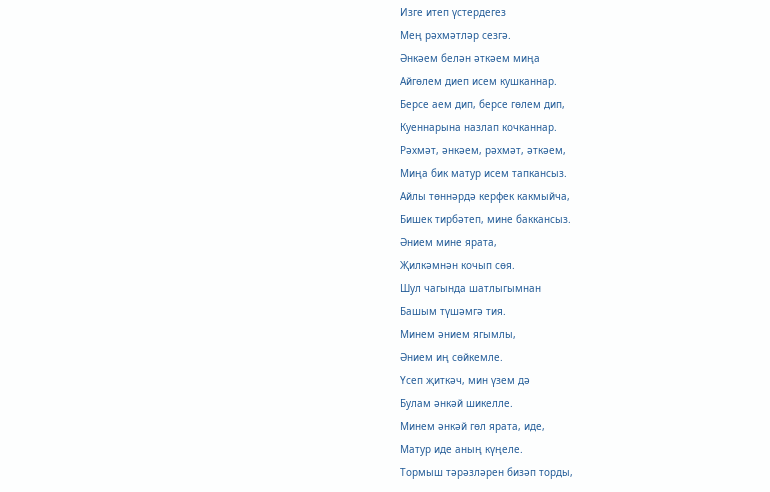Изге итеп үстердегез
Мең рәхмәтләр сезгә.
Әнкәем белән әткәем миңа
Айгөлем диеп исем кушканнар.
Берсе аем дип, берсе гөлем дип,
Куеннарына назлап кочканнар.
Рәхмәт, әнкәем, рәхмәт, әткәем,
Миңа бик матур исем тапкансыз.
Айлы төннәрдә керфек какмыйча,
Бишек тирбәтеп, мине баккансыз.
Әнием мине ярата,
Җилкәмнән кочып сөя.
Шул чагында шатлыгымнан
Башым түшәмгә тия.
Минем әнием ягымлы,
Әнием иң сөйкемле.
Үсеп җиткәч, мин үзем дә
Булам әнкәй шикелле.
Минем әнкәй гөл ярата, иде,
Матур иде аның күңеле.
Тормыш тәрәзләрен бизәп торды,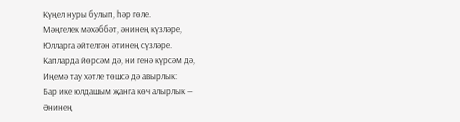Күңел нуры булып, һәр гөле.
Мәңгелек мәхәббәт, әнинең күзләре,
Юлларга әйтелгән әтинең сүзләре.
Капларда йөрсәм дә, ни генә күрсәм дә,
Иңемә тау хәтле төшсә дә авырлык:
Бар ике юлдашым җанга көч алырлык —
Әнинең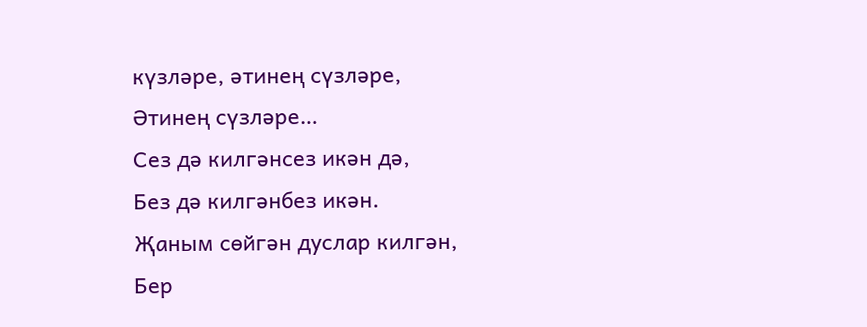күзләре, әтинең сүзләре,
Әтинең сүзләре…
Сез дә килгәнсез икән дә,
Без дә килгәнбез икән.
Җаным сөйгән дуслар килгән,
Бер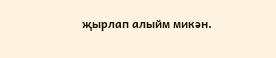җырлап алыйм микән.